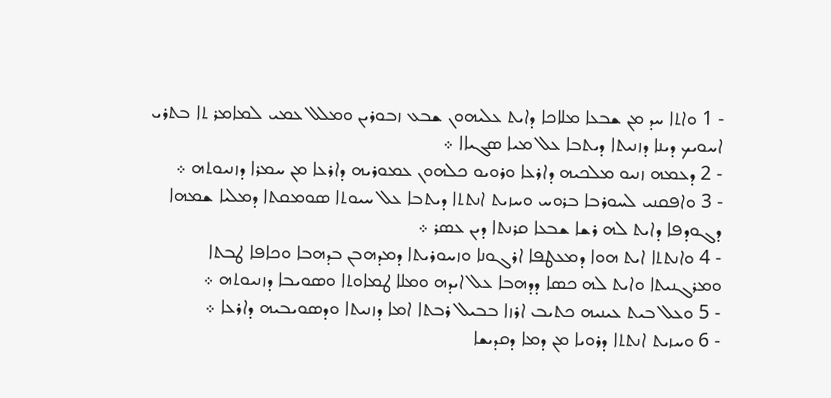- 1 ܘܐܬܐ ܚܕ ܡܢ ܫܒܥܐ ܡܠܐܟܐ ܕܐܝܬ ܥܠܝܗܘܢ ܫܒܥ ܙܒܘܪܝܢ ܘܡܠܠ ܥܡܝ ܠܡܐܡܪ ܬܐ ܒܬܪܝ ܐܚܘܝܟ ܕܝܢܐ ܕܙܢܝܬܐ ܕܝܬܒܐ ܥܠ ܡܝܐ ܤܓܝܐܐ ܀
- 2 ܕܥܡܗ ܙܢܝܘ ܡܠܟܝܗ ܕܐܪܥܐ ܘܪܘܝܘ ܟܠܗܘܢ ܥܡܘܪܝܗ ܕܐܪܥܐ ܡܢ ܚܡܪܐ ܕܙܢܝܘܬܗ ܀
- 3 ܘܐܦܩܢܝ ܠܚܘܪܒܐ ܒܪܘܚ ܘܚܙܝܬ ܐܢܬܬܐ ܕܝܬܒܐ ܥܠ ܚܝܘܬܐ ܤܘܡܩܬܐ ܕܡܠܝܐ ܫܡܗܐ ܕܓܘܕܦܐ ܕܐܝܬ ܠܗ ܪܫܐ ܫܒܥܐ ܩܪܢܬܐ ܕܝܢ ܥܤܪ ܀
- 4 ܘܐܢܬܬܐ ܐܝܬ ܗܘܐ ܕܡܥܛܦܐ ܐܪܓܘܢܐ ܘܙܚܘܪܝܬܐ ܕܡܕܗܒܢ ܒܕܗܒܐ ܘܟܐܦܐ ܛܒܬܐ ܘܡܪܓܢܝܬܐ ܘܐܝܬ ܠܗ ܟܤܐ ܕܕܗܒܐ ܥܠ ܐܝܕܗ ܘܡܠܐ ܛܡܐܘܬܐ ܘܤܘܝܒܐ ܕܙܢܝܘܬܗ ܀
- 5 ܘܥܠ ܒܝܬ ܥܝܢܝܗ ܟܬܝܒ ܐܪܙܐ ܒܒܝܠ ܪܒܬܐ ܐܡܐ ܕܙܢܝܬܐ ܘܕܤܘܝܒܝܗ ܕܐܪܥܐ ܀
- 6 ܘܚܙܝܬ ܐܢܬܬܐ ܕܪܘܝܐ ܡܢ ܕܡܐ ܕܩܕܝܫܐ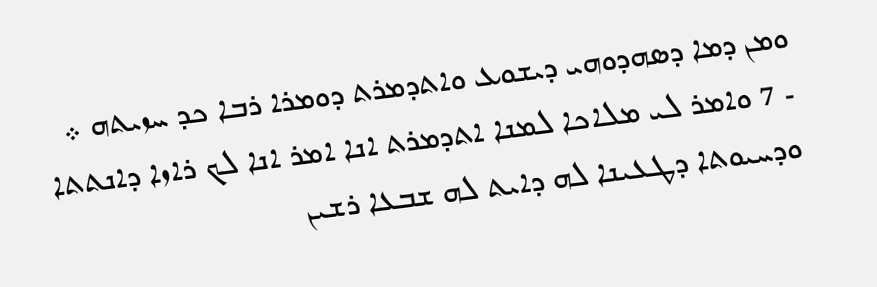ܘܡܢ ܕܡܐ ܕܤܗܕܘܗܝ ܕܝܫܘܥ ܘܐܬܕܡܪܬ ܕܘܡܪܐ ܪܒܐ ܟܕ ܚܙܝܬܗ ܀
- 7 ܘܐܡܪ ܠܝ ܡܠܐܟܐ ܠܡܢܐ ܐܬܕܡܪܬ ܐܢܐ ܐܡܪ ܐܢܐ ܠܟ ܪܐܙܐ ܕܐܢܬܬܐ ܘܕܚܝܘܬܐ ܕܛܥܝܢܐ ܠܗ ܕܐܝܬ ܠܗ ܫܒܥܐ ܪܫܝܢ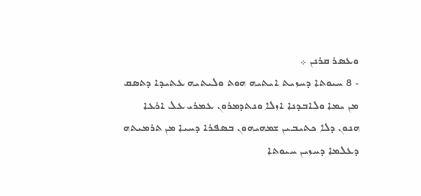ܘܥܤܪ ܩܪܢܢ ܀
- 8 ܚܝܘܬܐ ܕܚܙܝܬ ܐܝܬܝܗ ܗܘܬ ܘܠܝܬܝܗ ܥܬܝܕܐ ܕܬܤܩ ܡܢ ܝܡܐ ܘܠܐܒܕܢܐ ܐܙܠܐ ܘܢܬܕܡܪܘܢ ܥܡܪܝ ܥܠ ܐܪܥܐ ܗܢܘܢ ܕܠܐ ܟܬܝܒܝܢ ܫܡܗܝܗܘܢ ܒܤܦܪܐ ܕܚܝܐ ܡܢ ܬܪܡܝܬܗ ܕܥܠܡܐ ܕܚܙܝܢ ܚܝܘܬܐ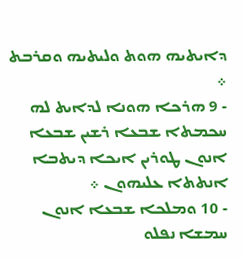ܕܐܝܬܝܗ ܗܘܬ ܘܠܝܬܝܗ ܘܩܪܒܬ ܀
- 9 ܗܪܟܐ ܗܘܢܐ ܠܕܐܝܬ ܠܗ ܚܟܡܬܐ ܫܒܥܐ ܪܫܝܢ ܫܒܥܐ ܐܢܘܢ ܛܘܪܝܢ ܐܝܟܐ ܕܝܬܒܐ ܐܢܬܬܐ ܥܠܝܗܘܢ ܀
- 10 ܘܡܠܟܐ ܫܒܥܐ ܐܢܘܢ ܚܡܫܐ ܢܦܠܘ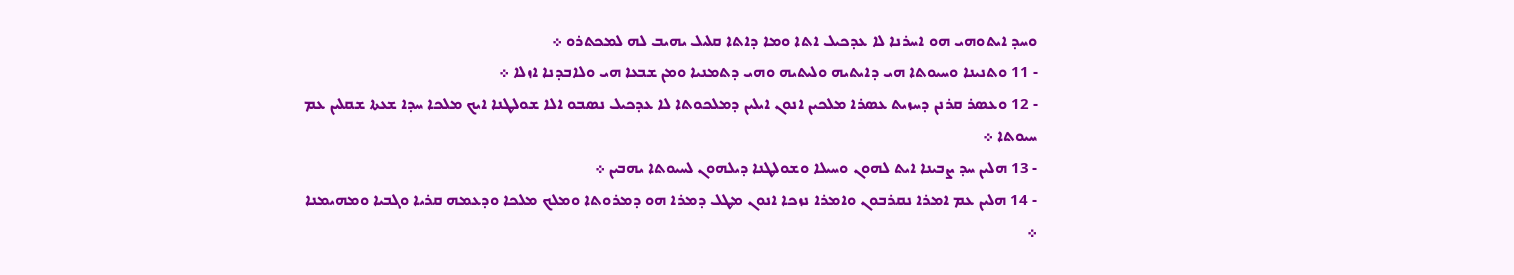ܘܚܕ ܐܝܬܘܗܝ ܗܘ ܐܚܪܢܐ ܠܐ ܥܕܟܝܠ ܐܬܐ ܘܡܐ ܕܐܬܐ ܩܠܝܠ ܝܗܝܒ ܠܗ ܠܡܟܬܪܘ ܀
- 11 ܘܬܢܝܢܐ ܘܚܝܘܬܐ ܗܝ ܕܐܝܬܝܗ ܘܠܝܬܝܗ ܘܗܝ ܕܬܡܢܝܐ ܘܡܢ ܫܒܥܐ ܗܝ ܘܠܐܒܕܢܐ ܐܙܠܐ ܀
- 12 ܘܥܤܪ ܩܪܢܢ ܕܚܙܝܬ ܥܤܪܐ ܡܠܟܝܢ ܐܢܘܢ ܐܝܠܝܢ ܕܡܠܟܘܬܐ ܠܐ ܥܕܟܝܠ ܢܤܒܘ ܐܠܐ ܫܘܠܛܢܐ ܐܝܟ ܡܠܟܐ ܚܕܐ ܫܥܬܐ ܫܩܠܝܢ ܥܡ ܚܝܘܬܐ ܀
- 13 ܗܠܝܢ ܚܕ ܨܒܝܢܐ ܐܝܬ ܠܗܘܢ ܘܚܝܠܐ ܘܫܘܠܛܢܐ ܕܝܠܗܘܢ ܠܚܝܘܬܐ ܝܗܒܝܢ ܀
- 14 ܗܠܝܢ ܥܡ ܐܡܪܐ ܢܩܪܒܘܢ ܘܐܡܪܐ ܢܙܟܐ ܐܢܘܢ ܡܛܠ ܕܡܪܐ ܗܘ ܕܡܪܘܬܐ ܘܡܠܟ ܡܠܟܐ ܘܕܥܡܗ ܩܪܝܐ ܘܓܒܝܐ ܘܡܗܝܡܢܐ ܀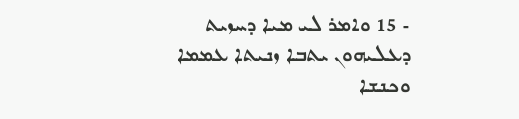- 15 ܘܐܡܪ ܠܝ ܡܝܐ ܕܚܙܝܬ ܕܥܠܝܗܘܢ ܝܬܒܐ ܙܢܝܬܐ ܥܡܡܐ ܘܟܢܫܐ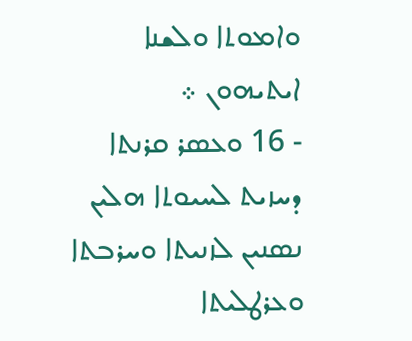ܘܐܡܘܬܐ ܘܠܫܢܐ ܐܝܬܝܗܘܢ ܀
- 16 ܘܥܤܪ ܩܪܢܬܐ ܕܚܙܝܬ ܠܚܝܘܬܐ ܗܠܝܢ ܢܤܢܝܢ ܠܙܢܝܬܐ ܘܚܪܒܬܐ ܘܥܪܛܠܝܬܐ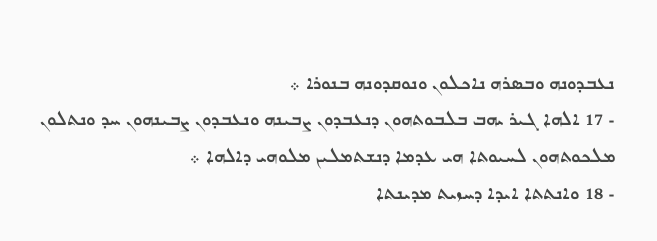ܢܥܒܕܘܢܗ ܘܒܤܪܗ ܢܐܟܠܘܢ ܘܢܘܩܕܘܢܗ ܒܢܘܪܐ ܀
- 17 ܐܠܗܐ ܓܝܪ ܝܗܒ ܒܠܒܘܬܗܘܢ ܕܢܥܒܕܘܢ ܨܒܝܢܗ ܘܢܥܒܕܘܢ ܨܒܝܢܗܘܢ ܚܕ ܘܢܬܠܘܢ ܡܠܟܘܬܗܘܢ ܠܚܝܘܬܐ ܗܝ ܥܕܡܐ ܕܢܫܬܡܠܝܢ ܡܠܘܗܝ ܕܐܠܗܐ ܀
- 18 ܘܐܢܬܬܐ ܐܝܕܐ ܕܚܙܝܬ ܡܕܝܢܬܐ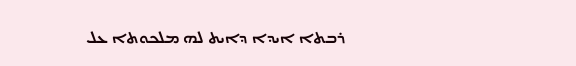ܪܒܬܐ ܐܝܕܐ ܕܐܝܬ ܠܗ ܡܠܟܘܬܐ ܥܠ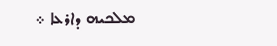ܡܠܟܝܗ ܕܐܪܥܐ ܀